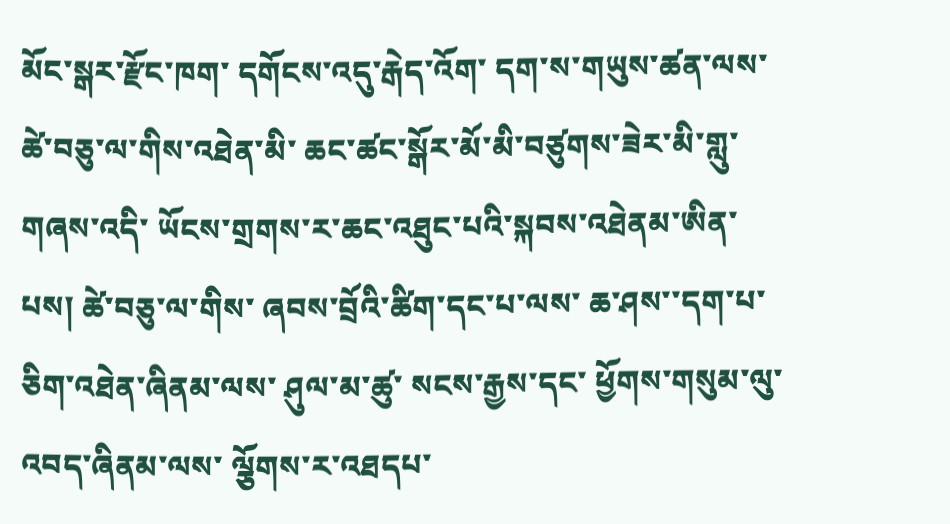མོང་སྒར་རྫོང་ཁག་ དགོངས་འདུ་རྒེད་འོག་ དག་ས་གཡུས་ཚན་ལས་ ཚེ་བཅུ་ལ་གིས་འཐེན་མི་ ཆང་ཚང་སྒོར་མོ་མི་བཙུགས་ཟེར་མི་གླུ་གཞས་འདི་ ཡོངས་གྲགས་ར་ཆང་འཐུང་པའི་སྐབས་འཐེནམ་ཨིན་པས། ཚེ་བཅུ་ལ་གིས་ ཞབས་བྲོའི་ཚིག་དང་པ་ལས་ ཆ་ཤས་་དག་པ་ཅིག་འཐེན་ཞིནམ་ལས་ ཤུལ་མ་ཚུ་ སངས་རྒྱས་དང་ ཕྱོགས་གསུམ་ལུ་འབད་ཞིནམ་ལས་ ལྕོགས་ར་འཐདཔ་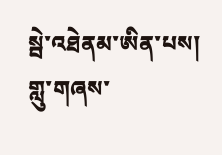སྦེ་འཐེནམ་ཨིན་པས། གླུ་གཞས་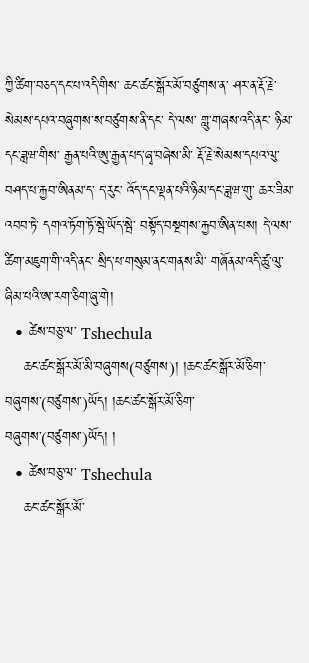ཀྱི་ཚིག་བཅད་དང་པ་འདི་གིས་ ཆང་ཚང་སྒོར་མོ་བཙུགས་ན་ ཤར་ན་རྡོ་རྗེ་སེམས་དཔའ་བཞུགས་ས་བཙུགས་ནི་དང་ དེ་ལས་ གླུ་གཞས་འདི་ནང་ ཉིམ་དང་ཟླཝ་གིས་ རྒྱན་པའི་ཨུ་རྒྱན་པད་ཞྭ་བཞེས་མི་ རྡོ་རྗེ་སེམས་དཔའ་ལུ་ བཤད་པ་རྐྱབ་ཨིནམ་ད་ ད་རུང་ འོད་དང་ལྡན་པའི་ཉིམ་དང་ཟླཝ་གུ་ ཆར་ཟིམ་འབབ་ཏེ་ དགའ་ཏོག་ཏོ་སྦེ་ཡོད་སྦེ་ བསྟོད་བསྔགས་རྐྱབ་ཨིན་པས། དེ་ལས་ ཚིག་མཇུག་གི་འདི་ནང་ སྲིད་པ་གསུམ་ནང་གནས་མི་ གཞོནམ་འདི་ཚུ་ལུ་ཞིམ་པའི་ཨ་རག་ཅིག་ཞུ་གེ།
  • ཚེས་བཅུ་ལ་ Tshechula
    ཆང་ཚང་སྒོར་མོ་མི་བཞུགས(བཙུགས)། །ཆང་ཚང་སྒོར་མོ་ཅིག་བཞུགས་(བཙུགས་)ཡོད། །ཆང་ཚང་སྒོར་མོ་ཅིག་བཞུགས་(བཙུགས་)ཡོད། །
  • ཚེས་བཅུ་ལ་ Tshechula
    ཆང་ཚང་སྒོར་མོ་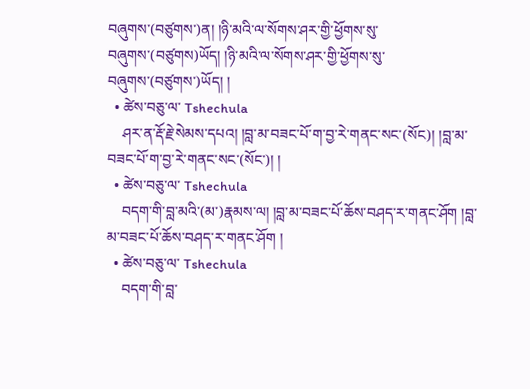བཞུགས་(བཙུགས་)ན། །ཉི་མའི་ལ་སོགས་ཤར་གྱི་ཕྱོགས་སུ་བཞུགས་(བཙུགས)ཡོད། །ཉི་མའི་ལ་སོགས་ཤར་གྱི་ཕྱོགས་སུ་བཞུགས་(བཙུགས་)ཡོད། །
  • ཚེས་བཅུ་ལ་ Tshechula
    ཤར་ན་རྡོ་རྗེ་སེམས་དཔའ། །བླ་མ་བཟང་པོ་ག་བྱ་རེ་གནང་སང་(སོང)། །བླ་མ་བཟང་པོ་ག་བྱ་རེ་གནང་སང་(སོང་)། །
  • ཚེས་བཅུ་ལ་ Tshechula
    བདག་གི་བླ་མའི་(མ་)རྣམས་ལ། །བླ་མ་བཟང་པོ་ཆོས་བཤད་ར་གནང་ཤོག །བླ་མ་བཟང་པོ་ཆོས་བཤད་ར་གནང་ཤོག །
  • ཚེས་བཅུ་ལ་ Tshechula
    བདག་གི་བླ་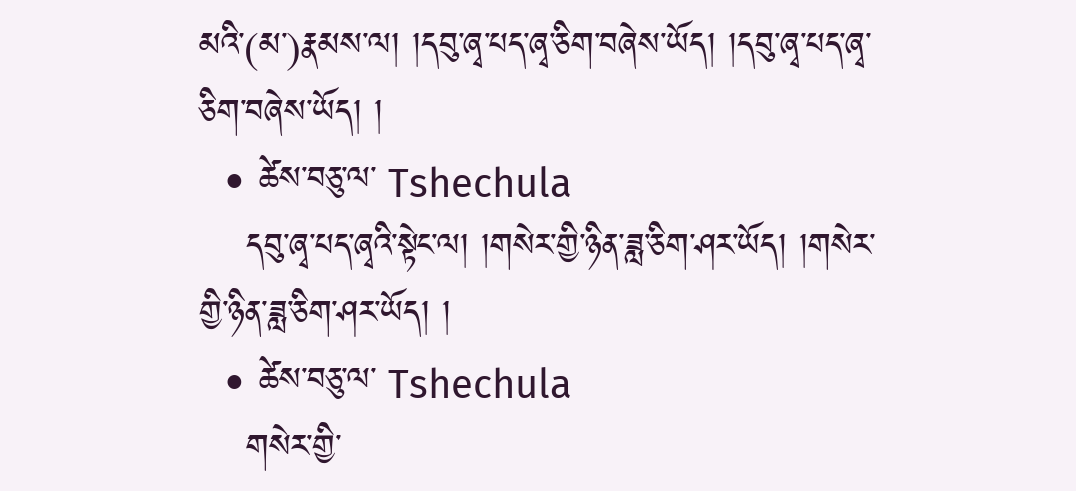མའི་(མ་)རྣམས་ལ། །དབུ་ཞྭ་པད་ཞྭ་ཅིག་བཞེས་ཡོད། །དབུ་ཞྭ་པད་ཞྭ་ཅིག་བཞེས་ཡོད། །
  • ཚེས་བཅུ་ལ་ Tshechula
    དབུ་ཞྭ་པད་ཞྭའི་སྟེང་ལ། །གསེར་གྱི་ཉིན་ཟླ་ཅིག་ཤར་ཡོད། །གསེར་གྱི་ཉིན་ཟླ་ཅིག་ཤར་ཡོད། །
  • ཚེས་བཅུ་ལ་ Tshechula
    གསེར་གྱི་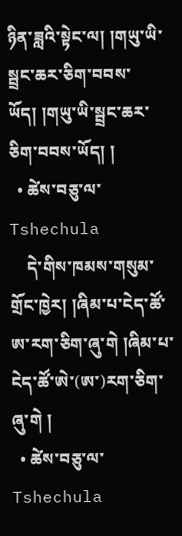ཉིན་ཟླའི་སྟེང་ལ། །གཡུ་ཡི་སྦྲང་ཆར་ཅིག་བབས་ཡོད། །གཡུ་ཡི་སྦྲང་ཆར་ཅིག་བབས་ཡོད། །
  • ཚེས་བཅུ་ལ་ Tshechula
    དེ་གིས་ཁམས་གསུམ་གྲོང་ཁྱེར། །ཞིམ་པ་ངེད་ཚོ་ཨ་རག་ཅིག་ཞུ་གེ །ཞིམ་པ་ངེད་ཚོ་ཨེ་(ཨ་)རག་ཅིག་ཞུ་གེ །
  • ཚེས་བཅུ་ལ་ Tshechula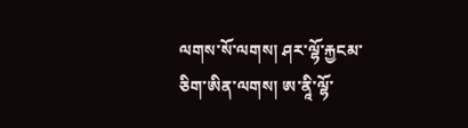ལགས་སོ་ལགས། ཤར་ལྷོ་རྐྱངམ་ཅིག་ཨིན་ལགས། ཨ་ནཱི་ལྷོ་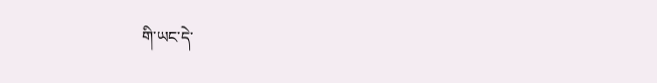གི་ཡང་དེ་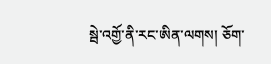སྦེ་འགྱོ་ནི་རང་ཨིན་ལགས། ཅོག་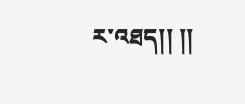ར་འཐད།། །།